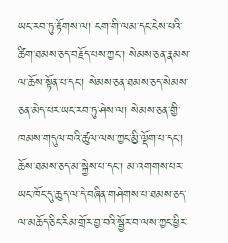ཡང་རབ་ཏུ་རྟོགས་ལ། ངག་གི་ལམ་དང་ངེས་པའི་ཚིག་ཐམས་ཅད་བརྗོད་པས་ཀྱང་། སེམས་ཅན་རྣམས་ལ་ཆོས་སྟོན་པ་དང་། སེམས་ཅན་ཐམས་ཅད་སེམས་ཅན་མེད་པར་ཡང་རབ་ཏུ་ཤེས་ལ། སེམས་ཅན་གྱི་ཁམས་གདུལ་བའི་ཚུལ་ལས་ཀྱང་མྱི་ལྡོག་པ་དང་། ཆོས་ཐམས་ཅད་མ་སྐྱེས་པ་དང་། མ་འགགས་པར་ཡང་ཁོང་དུ་ཆུད་ལ་དེ་བཞིན་གཤེགས་པ་ཐམས་ཅད་ལ་མཆོད་ཅིང་རིམ་གྲོར་བྱ་བའི་སྦྱོར་བ་ལས་ཀྱང་ཕྱིར་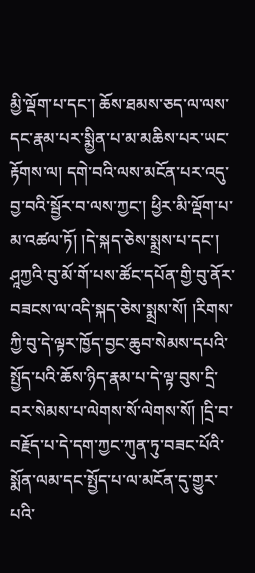མྱི་ལྡོག་པ་དང་། ཆོས་ཐམས་ཅད་ལ་ལས་དང་རྣམ་པར་སྨྱིན་པ་མ་མཆིས་པར་ཡང་རྟོགས་ལ། དགེ་བའི་ལས་མངོན་པར་འདུ་བྱ་བའི་སྦྱོར་བ་ལས་ཀྱང་། ཕྱིར་མི་ལྡོག་པ་མ་འཚལ་ཏོ། །དེ་སྐད་ཅེས་སྨྲས་པ་དང་། ཤཱཀྱའི་བུ་མོ་གོ་པས་ཚོང་དཔོན་གྱི་བུ་ནོར་བཟངས་ལ་འདི་སྐད་ཅེས་སྨྲས་སོ། །རིགས་ཀྱི་བུ་དེ་ལྟར་ཁྱོད་བྱང་ཆུབ་སེམས་དཔའི་སྤྱོད་པའི་ཆོས་ཉིད་རྣམ་པ་དེ་ལྟ་བུས་དྲི་བར་སེམས་པ་ལེགས་སོ་ལེགས་སོ། །དྲི་བ་བརྗོད་པ་དེ་དག་ཀྱང་ཀུན་ཏུ་བཟང་པོའི་སྨོན་ལམ་དང་སྤྱོད་པ་ལ་མངོན་དུ་གྱུར་པའི་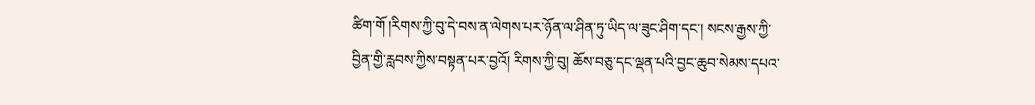ཚིག་གོ །རིགས་ཀྱི་བུ་དེ་བས་ན་ལེགས་པར་ཉོན་ལ་ཤིན་ཏུ་ཡིད་ལ་ཟུང་ཤིག་དང་། སངས་རྒྱས་ཀྱི་བྱིན་གྱི་རླབས་ཀྱིས་བསྟན་པར་བྱའོ། རིགས་ཀྱི་བུ། ཆོས་བཅུ་དང་ལྡན་པའི་བྱང་ཆུབ་སེམས་དཔའ་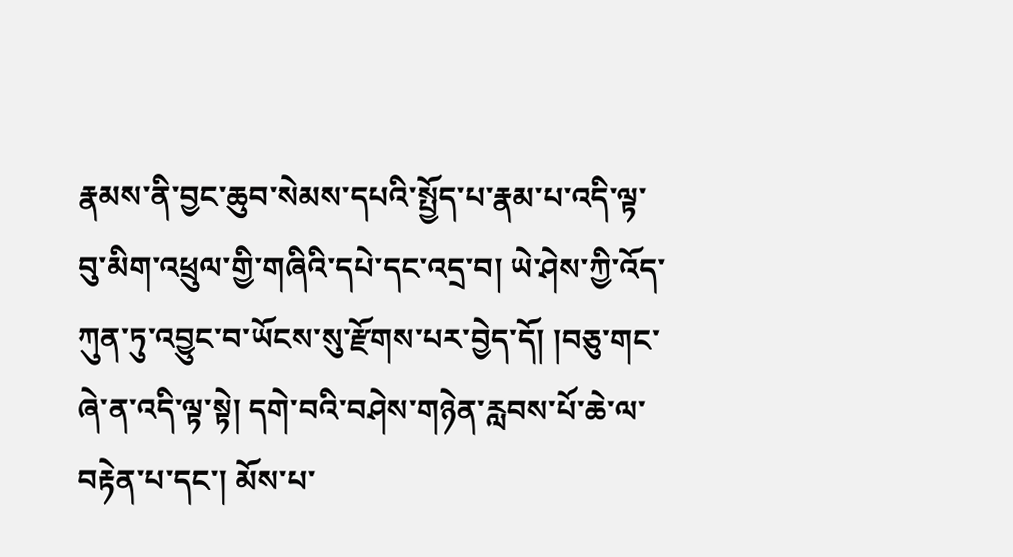རྣམས་ནི་བྱང་ཆུབ་སེམས་དཔའི་སྤྱོད་པ་རྣམ་པ་འདི་ལྟ་བུ་མིག་འཕྲུལ་གྱི་གཞིའི་དཔེ་དང་འདྲ་བ། ཡེ་ཤེས་ཀྱི་འོད་ཀུན་ཏུ་འབྱུང་བ་ཡོངས་སུ་རྫོགས་པར་བྱེད་དོ། །བཅུ་གང་ཞེ་ན་འདི་ལྟ་སྟེ། དགེ་བའི་བཤེས་གཉེན་རླབས་པོ་ཆེ་ལ་བརྟེན་པ་དང་། མོས་པ་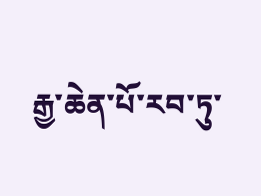རྒྱ་ཆེན་པོ་རབ་ཏུ་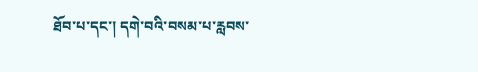ཐོབ་པ་དང་། དགེ་བའི་བསམ་པ་རླབས་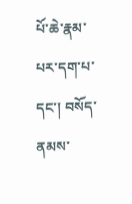པོ་ཆེ་རྣམ་པར་དག་པ་དང་། བསོད་ནམས་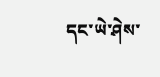དང་ཡེ་ཤེས་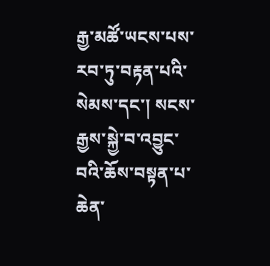རྒྱ་མཚོ་ཡངས་པས་རབ་ཏུ་བརྟན་པའི་སེམས་དང་། སངས་རྒྱས་སྐྱེ་བ་འབྱུང་བའི་ཆོས་བསྟན་པ་ཆེན་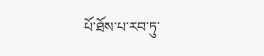པོ་ཐོས་པ་རབ་ཏུ་